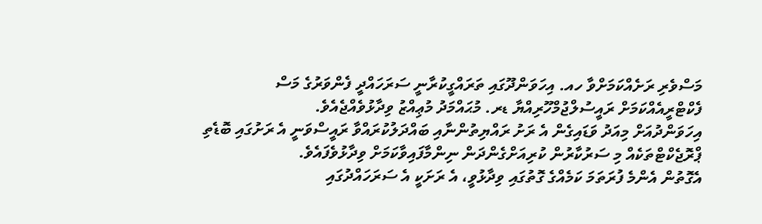މަސްވެރި ރަށެއްކަމަށްވާ ހއ. އިހަވަންދޫގައި ތަރައްގީކުރާނީ ސަރަހައްދީ ފެންވަރުގެ މަސް ފެކްޓްރީއެއްކަމަށް ރައީސުލްޖުމްހޫރިއްޔާ ޑރ. މުޙައްމަދު މުޢިއްޒު ވިދާޅުވެއްޖެއެވެ.
އިހަވަންދުއަށް މިއަދު ވަޑައިގެން އެ ރަށު ރައްޔިތުންނާއި ބައްދަލުކުރައްވާ ރައީސްވަނީ އެ ރަށުގައި ބޮޑެތި ޕްރޮޖެކްޓްތަކެއް މި ސަރުކާރުން ކުރިއަށްގެންދަން ނިންމާފައިވާކަމަށް ވިދާޅުވެފައެވެ.
އެގޮތުން އެންމެ ފުރަތަމަ ކަމެއްގެ ގޮތުގައި ވިދާޅުވީ، އެ ރަށަކީ އެ ސަރަހައްދުގައި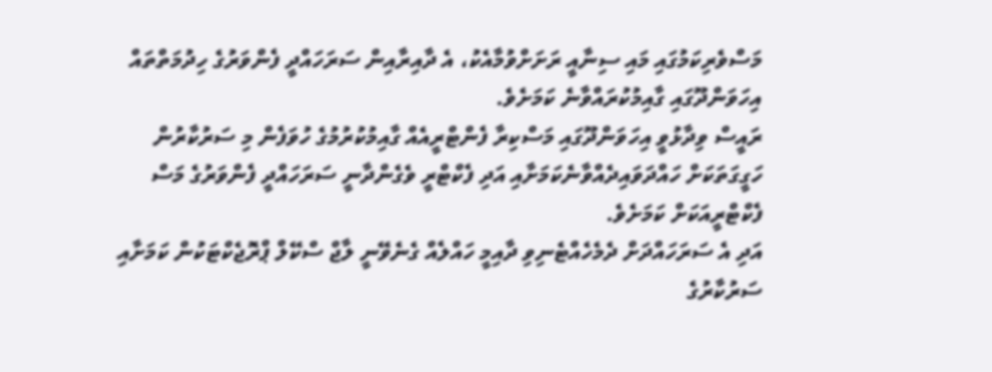މަސްވެރިކަމުގައި މައި ސިނާއީ ރަށަށްވުމާއެކު، އެ ދާއިރާއިން ސަރަހައްދީ ފެންވަރުގެ ހިދުމަތްތައް އިހަވަންދޫގައި ގާއިމުކުރައްވާނެ ކަމަށެވެ.
ރައީސް ވިދާޅުވީ އިހަވަންދޫގައި މަސްކިރާ ފެންޓްރީއެއް ގާއިމުކުރުމުގެ ހުވަފެން މި ސަރުކާރުން ހަގީގަތަކަށް ހައްދަވައިދެއްވާނެކަމަށާއި އަދި ފެކްޓްރީ ވެގެންދާނީ ސަރަހައްދީ ފެންވަރުގެ މަސް ފެކްޓްރީއަކަށް ކަމަށެވެ.
އަދި އެ ސަރަހައްދަށް ދެމެހެއްޓެނިވި ދާއިމީ ހައްލެއް ގެނެވޭނީ ލާޖް ސްކޭލް ޕްރޮޖެކްޓަކުން ކަމަށާއި ސަރުކާރުގެ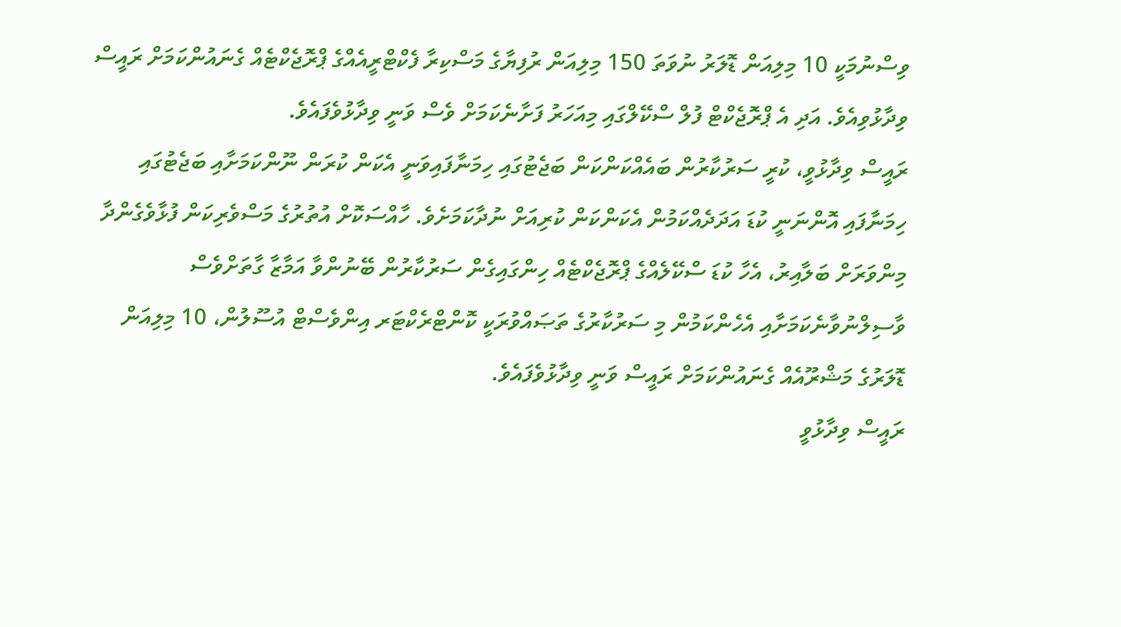ވިސްނުމަކީ 10 މިލިއަން ޑޮލަރު ނުވަތަ 150 މިލިއަން ރުފިޔާގެ މަސްކިރާ ފެކްޓްރީއެއްގެ ޕްރޮޖެކްޓެއް ގެނައުންކަމަށް ރައީސް ވިދާޅުވިއެވެ. އަދި އެ ޕްރޮޖެކްޓް ފުލް ސްކޭލްގައި މިއަހަރު ފަށާނެކަމަށް ވެސް ވަނީ ވިދާޅުވެފައެވެ.
ރައީސް ވިދާޅުވީ، ކުރީ ސަރުކާރުން ބައެއްކަންކަން ބަޖެޓުގައި ހިމަނާފައިވަނީ އެކަން ކުރަން ނޫންކަމަށާއި ބަޖެޓުގައި ހިމަނާފައި އޮންނަނީ ކުޑަ އަދަދެއްކަމުން އެކަންކަން ކުރިއަށް ނުދާކަމަށެވެ. ހާއްސަކޮށް އުތުރުގެ މަސްވެރިކަން ފުޅާވެގެންދާ މިންވަރަށް ބަލާއިރު، އެހާ ކުޑަ ސްކޭލެއްގެ ޕްރޮޖެކްޓެއް ހިންގައިގެން ސަރުކާރުން ބޭނުންވާ އަމާޒާ ގާތަށްވެސް ވާސިލްނުވާނެކަމަށާއި އެހެންކަމުން މި ސަރުކާރުގެ ތަޞައްވުރަކީ ކޮންޓްރެކްޓަރ އިންވެސްޓް އުސޫލުން، 10 މިލިއަން ޑޮލަރުގެ މަޝްރޫއެއް ގެނައުންކަމަށް ރައީސް ވަނީ ވިދާޅުވެފައެވެ.
ރައީސް ވިދާޅުވީ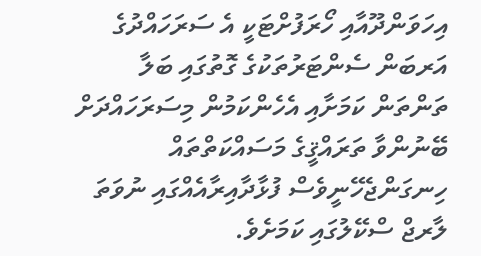އިހަވަންދޫއާއި ހޯރަފުށްޓަކީ އެ ސަރަހައްދުގެ އަރބަން ސެންޓަރުތަކުގެ ގޮތުގައި ބަލާ ތަންތަން ކަމަށާއި އެހެންކަމުން މިސަރަހައްދަށް ބޭނުންވާ ތަރައްޤީގެ މަސައްކަތްތައް ހިނގަންޖެހޭނީވެސް ފުޅާދާއިރާއެއްގައި ނުވަތަ ލާރޖް ސްކޭލުގައި ކަމަށެވެ.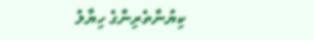ކިޔުންތެރިންގެ ހިޔާލު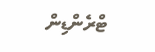ޓްރެންޑިން